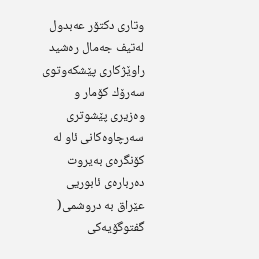وتاری دكتۆر عه‌بدول له‌تیف جه‌مال ره‌شید راوێژكاری پێشكه‌وتوی سه‌رۆك كۆمار و وه‌زیری پێشوتری سه‌رچاوه‌كانی ئاو له‌ كۆنگره‌ی به‌یروت ده‌رباره‌ی ئابوریی عێراق به‌ دروشمی( گفتوگۆیه‌كی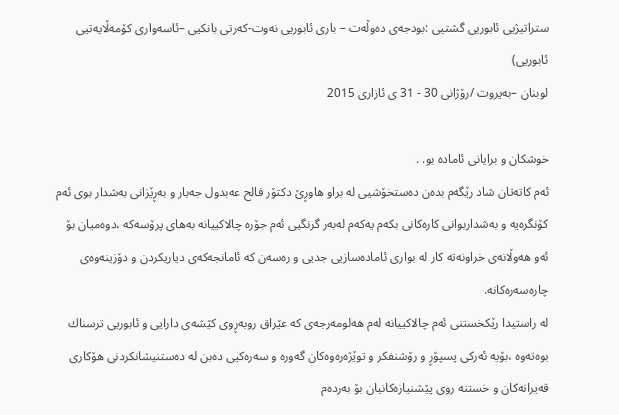ستراتیژیی ئابوریی گشتیی :بودجه‌ی ده‌وڵه‌ت – باری ئابوریی نه‌وت-كه‌رتی بانكیی –ئاسه‌واری كۆمه‌ڵایه‌تیی ئابوریی)
لوبنان –به‌یروت /رۆژانی 30 - 31 ی ئازاری 2015

خوشكان و برایانی ئاماده‌ بو. .
ئه‌م كاته‌تان شاد رێگه‌م بده‌ن ده‌ستخۆشیی له‌ براو هاوڕێ دكتۆر فالح عه‌بدول جه‌بار و به‌ڕێزانی به‌شدار بوی ئه‌م كۆنگره‌یه‌ و به‌شداربوانی كاره‌كانی بكه‌م یه‌كه‌م له‌به‌ر گرنگیی ئه‌م جۆره‌ چالاكییانه‌ به‌های پرۆسه‌كه‌ ،دوه‌میان بۆ ئه‌و هه‌وڵانه‌ی خراونه‌ته‌ كار له‌ بواری ئاماده‌سازیی جدیی و ره‌سه‌ن كه‌ ئامانجه‌كه‌ی دیاریكردن و دۆزینه‌وه‌ی چاره‌سه‌ره‌كانه‌.
له‌ راستیدا رێكخستنی ئه‌م چالاكییانه‌ له‌م هه‌لومه‌رجه‌ی كه‌ عێراق روبه‌ڕوی كێشه‌ی دارایی و ئابوریی ترسناك بوه‌ته‌وه‌ ،بۆیه‌ ئه‌ركی پسپۆڕ و رۆشنفكر و توێژه‌ره‌وه‌كان گه‌وره‌ و سه‌ره‌كیی ده‌بن له‌ ده‌ستنیشانكردنی هۆكاری قه‌یرانه‌كان و خستنه‌ روی پێشنیازه‌كانیان بۆ به‌رده‌م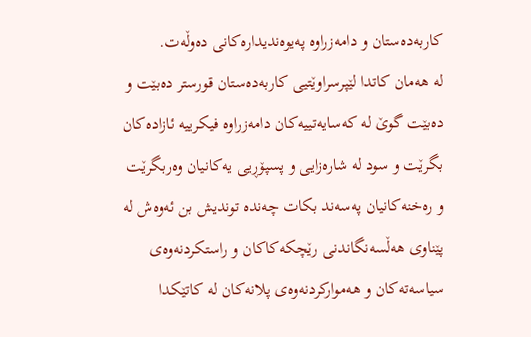كاربه‌ده‌ستان و دامه‌زراوه‌ په‌یوه‌ندیداره‌كانی ده‌وڵه‌ت.
له‌ هه‌مان كاتدا لێپرسراوێتیی كاربه‌ده‌ستان قورستر ده‌بێت و ده‌بێت گوێ له‌ كه‌سایه‌تییه‌كان دامه‌زراوه‌ فیكرییه‌ ئازاده‌كان بگرێت و سود له‌ شاره‌زایی و پسپۆڕیی یه‌كانیان وه‌ربگرێت و ره‌خنه‌كانیان په‌سه‌ند بكات چه‌نده‌ توندیش بن ئه‌وه‌ش له‌ پێناوی هه‌ڵسه‌نگاندنی رێچكه‌كاكان و راستكردنه‌وه‌ی سیاسه‌ته‌كان و هه‌مواركردنه‌وه‌ی پلانه‌كان له‌ كاتێكدا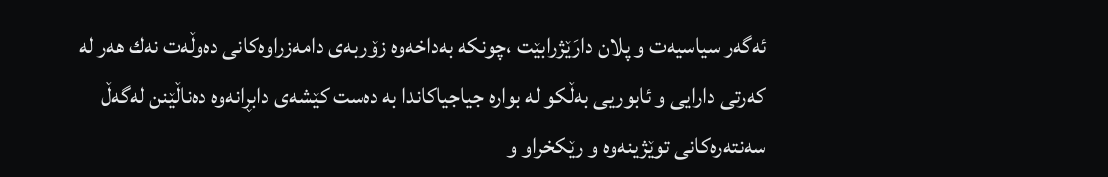ئه‌گه‌ر سیاسیه‌ت و پلان دارَێژرابێت ،چونكه‌ به‌داخه‌وه‌ زۆربه‌ی دامه‌زراوه‌كانی ده‌وڵه‌ت نه‌ك هه‌ر له‌ كه‌رتی دارایی و ئابوریی به‌ڵكو له‌ بواره‌ جیاجیاكاندا به‌ ده‌ست كێشه‌ی دابڕانه‌وه‌ ده‌ناڵێنن له‌گه‌ڵ سه‌نته‌ره‌كانی توێژینه‌وه‌ و رێكخراو و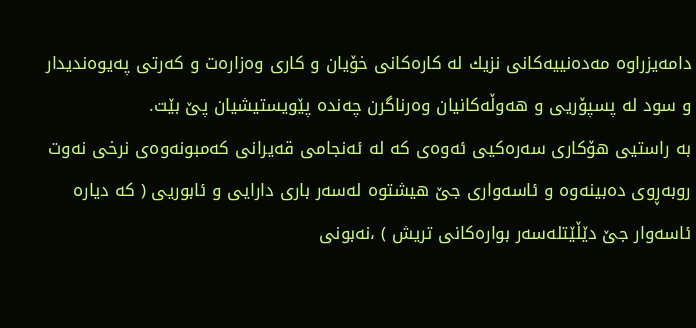دامه‌یزراوه‌ مه‌ده‌نییه‌كانی نزیك له‌ كاره‌كانی خۆیان و كاری وه‌زاره‌ت و كه‌رتی په‌یوه‌ندیدار و سود له‌ پسپۆریی و هه‌وڵه‌كانیان وه‌رناگرن چه‌نده‌ پێویستیشیان پێ بێت.
به‌ راستیی هۆكاری سه‌ره‌كیی ئه‌وه‌ی كه‌ له‌ ئه‌نجامی قه‌یرانی كه‌مبونه‌وه‌ی نرخی نه‌وت روبه‌ڕوی ده‌بینه‌وه‌ و ئاسه‌واری جێ هیشتوه‌ له‌سه‌ر باری دارایی و ئابوریی ( كه‌ دیاره‌ ئاسه‌وار جێ دێڵێتله‌سه‌ر بواره‌كانی تریش ) ،نه‌بونی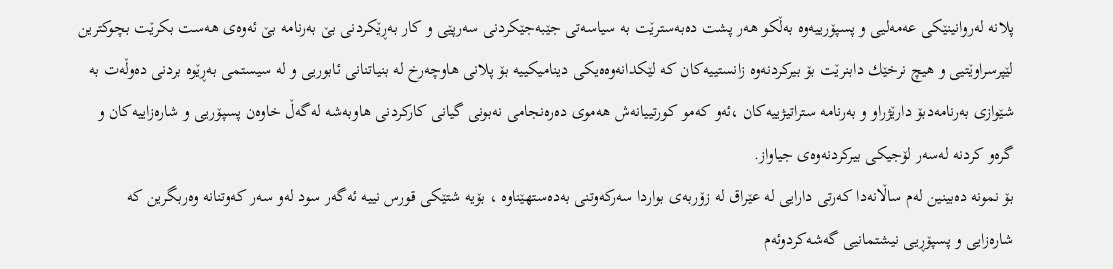پلانه‌ له‌روانینێكی عه‌مه‌لیی و پسپۆرییه‌وه‌ به‌ڵكو هه‌ر پشت ده‌به‌سترێت به‌ سیاسه‌تی جێبه‌جێكردنی سه‌رپێی و كار به‌ڕێكردنی بێ به‌رنامه‌ بێ ئه‌وه‌ی هه‌ست بكرێت بچوكترین لێپرسراوێتیی و هیچ نرخێك دابنرێت بۆ بیركردنه‌وه‌ زانستییه‌كان كه‌ لێكدانه‌وه‌ه‌یكی دینامیكییه‌ بۆ پلانی هاوچه‌رخ له‌ بنیاتنانی ئابوریی و له‌ سیستمی به‌ڕێوه‌ بردنی ده‌وڵه‌ت به‌ شێوازی به‌رنامه‌دبۆ دارێژراو و به‌رنامه‌ ستراتیژییه‌كان ،ئه‌و كه‌مو كورتییانه‌ش هه‌موی ده‌ره‌نجامی نه‌بونی گیانی كاركردنی هاوبه‌شه‌ له‌گه‌ڵ خاوه‌ن پسپۆریی و شاره‌زاییه‌كان و گره‌و كردنه‌ له‌سه‌ر لۆجیكی بیركردنه‌وه‌ی جیاواز.
بۆ نمونه‌ ده‌بینین له‌م ساڵانه‌دا كه‌رتی دارایی له‌ عێراق له‌ زۆربه‌ی بواردا سه‌ركه‌وتنی به‌ده‌ستهێناوه‌ ، بۆیه‌ شتێكی قورس نییه‌ ئه‌گه‌ر سود له‌و سه‌ر كه‌وتنانه‌ وه‌ربگرین كه‌ شاره‌زایی و پسپۆڕیی نیشتمانیی گه‌شه‌كردوئه‌م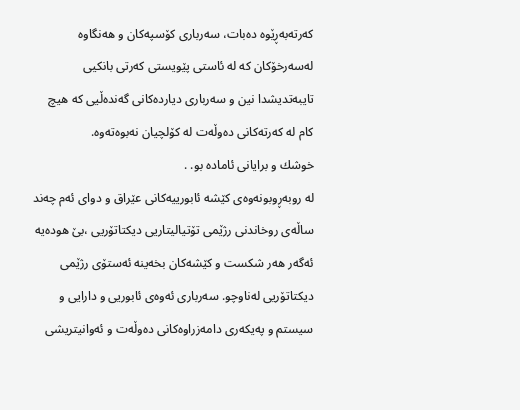كه‌رته‌به‌ڕێوه‌ ده‌بات، سه‌رباری كۆسپه‌كان و هه‌نگاوه‌ له‌سه‌رخۆكان كه‌ له‌ ئاستی پێویستی كه‌رتی بانكیی تایبه‌تدیشدا نین و سه‌رباری دیارده‌كانی گه‌نده‌ڵیی كه‌ هیچ كام له‌ كه‌رته‌كانی ده‌وڵه‌ت له‌ كۆلچیان نه‌بوه‌ته‌وه‌.
خوشك و برایانی ئاماده‌ بو. .
له‌ روبه‌ڕوبونه‌وه‌ی كێشه‌ ئابورییه‌كانی عێراق و دوای ئه‌م چه‌ند ساڵه‌ی روخاندنی رژێمی تۆتیالیتاریی دیكتاتۆریی ،بێ هوده‌یه‌ ئه‌گه‌ر هه‌ر شكست و كێشه‌كان بخه‌ینه‌ ئه‌ستۆی رژێمی دیكتاتۆریی له‌ناوچو. سه‌رباری ئه‌وه‌ی ئابوریی و دارایی و سیستم و په‌یكه‌ری دامه‌زراوه‌كانی ده‌وڵه‌ت و ئه‌وانیتریشی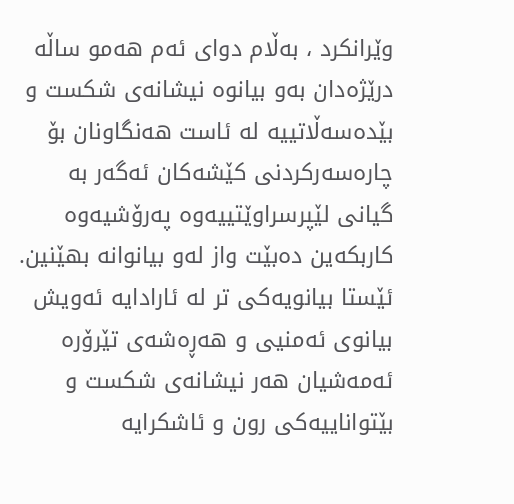وێرانكرد ، به‌ڵام دوای ئه‌م هه‌مو ساڵه‌ درێژه‌دان به‌و بیانوه‌ نیشانه‌ی شكست و بێده‌سه‌ڵاتییه‌ له‌ ئاست هه‌نگاونان بۆ چاره‌سه‌ركردنی كێشه‌كان ئه‌گه‌ر به‌ گیانی لێپرسراوێتییه‌وه‌ په‌رۆشیه‌وه‌ كاربكه‌ین ده‌بێت واز له‌و بیانوانه‌ بهێنین.
ئێستا بیانویه‌كی تر له‌ ئارادایه‌ ئه‌ویش بیانوی ئه‌منیی و هه‌ڕه‌شه‌ی تێرۆره‌ ئه‌مه‌شیان هه‌ر نیشانه‌ی شكست و بێتواناییه‌كی رون و ئاشكرایه‌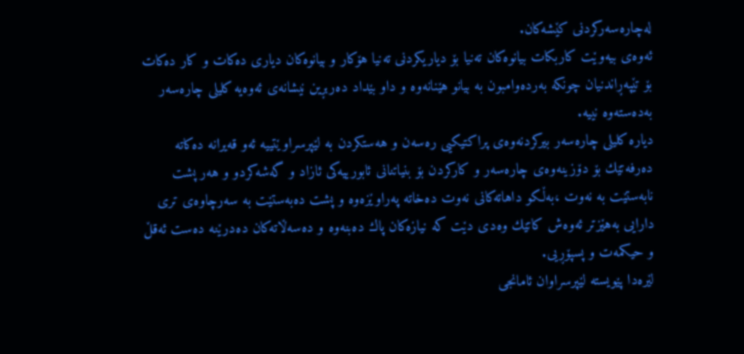له‌چاره‌سه‌ركردنی كێشه‌كان.
ئه‌وه‌ی بیه‌وێت كاربكات بیانوه‌كان ته‌نیا بۆ دیاریكردنی ته‌نیا هۆكار و بیانوه‌كان دیاری ده‌كات و كار ده‌كات بۆ تێپه‌ڕاندنیان چونكه‌ به‌رده‌وامبون به‌ بیانو هێنانه‌وه‌ و داو بێداد ده‌ربڕین نیشانه‌ی ئه‌وه‌یه‌ كلیلی چاره‌سه‌ر به‌ده‌سته‌وه‌ نییه‌.
دیاره‌ كلیلی چاره‌سه‌ر بیركردنه‌وه‌ی پراكتیكیی ره‌سه‌ن و هه‌ستكردن به‌ لێپرسراوێتییه‌ ئه‌و قه‌یرانه‌ ده‌كاته‌ ده‌رفه‌تێك بۆ دۆزینه‌وه‌ی چاره‌سه‌ر و كاركردن بۆ بنیاتنانی ئابورییه‌كی ئازاد و گه‌شه‌كردو و هه‌ر پشت نابه‌ستێت به‌ نه‌وت ،به‌ڵكو داهاته‌كانی نه‌وت ده‌خاته‌ په‌راوێزه‌وه‌ و پشت ده‌به‌ستێت به‌ سه‌رچاوه‌ی تری دارایی به‌هێزتر ئه‌وه‌ش كاتێك وه‌دی دێت كه‌ نیازه‌كان پاك ده‌بنه‌وه‌ و ده‌سه‌ڵاته‌كان ده‌درێنه‌ ده‌ست ئه‌قڵ و حیكمه‌ت و پسپۆڕیی.
لێره‌دا پێویسته‌ لێپرسراوان ئامانجی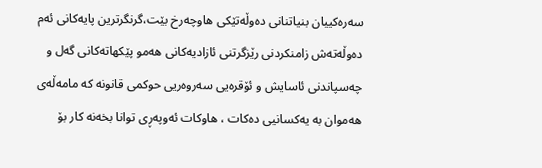سه‌ره‌كییان بنیاتنانی ده‌وڵه‌تێكی هاوچه‌رخ بێت،گرنگرترین پایه‌كانی ئه‌م ده‌وڵه‌ته‌ش زامنكردنی رێزگرتنی ئازادیه‌كانی هه‌مو پێكهاته‌كانی گه‌ل و چه‌سپاندنی ئاسایش و ئۆقره‌یی سه‌روه‌ریی حوكمی قانونه‌ كه‌ مامه‌ڵه‌ی هه‌موان به‌ یه‌كسانیی ده‌كات ، هاوكات ئه‌وپه‌ڕی توانا بخه‌نه‌ كار بۆ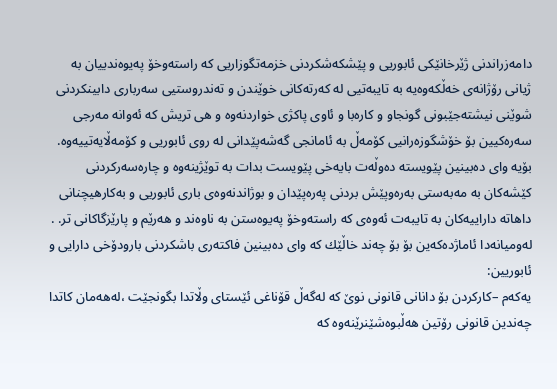دامه‌زراندنی ژێرخانێكی ئابوریی و پێشكه‌شكردنی خزمه‌تگوزاریی كه‌ راسته‌وخۆ په‌یوه‌ندییان به‌ ژیانی رۆژانه‌ی خه‌ڵكه‌وه‌یه‌ به‌ تایبه‌تیی له‌ كه‌رته‌كانی خوێندن و ته‌ندروستیی سه‌رباری دابینكردنی شوێنی نیشته‌جێبونی گونجاو و كاره‌با و ئاوی پاكژی خواردنه‌وه‌ و هی تریش كه‌ ئه‌وانه‌ مه‌رجی سه‌ره‌كیین بۆ خۆشگوزه‌رانیی كۆمه‌ڵ به‌ ئامانجی گه‌شه‌پێدانی له‌ روی ئابوریی و كۆمه‌ڵایه‌تییه‌وه‌.
بۆیه‌ وای ده‌بینین پێویسته‌ ده‌وڵه‌ت بایه‌خی پێویست بدات به‌ توێژینه‌وه‌ و چاره‌سه‌ركردنی كێشه‌كان به‌ مه‌به‌ستی به‌ره‌وپێش بردنی په‌ره‌پێدان و بوژاندنه‌وه‌ی باری ئابوریی و به‌كارهیچنانی داهاته‌ داراییه‌كان به‌ تایبه‌ت ئه‌وه‌ی كه‌ راسته‌وخۆ په‌یوه‌ستن به‌ ناوه‌ند و هه‌رێم و پارێزگاكانی تر. . له‌ومیانه‌دا ئاماژده‌كه‌ین بۆ بۆ چه‌ند خاڵێك كه‌ وای ده‌بینین فاكته‌ری باشكردنی بارودۆخی دارایی و ئابوریین:
یه‌كه‌م –كاركردن بۆ دانانی قانونی نوێ كه‌ له‌گه‌ڵ قۆناغی ئێستای وڵاتدا بگونجێت ،له‌هه‌مان كاتدا چه‌ندین قانونی رۆتین هه‌ڵبوه‌شێنرێنه‌وه‌ كه‌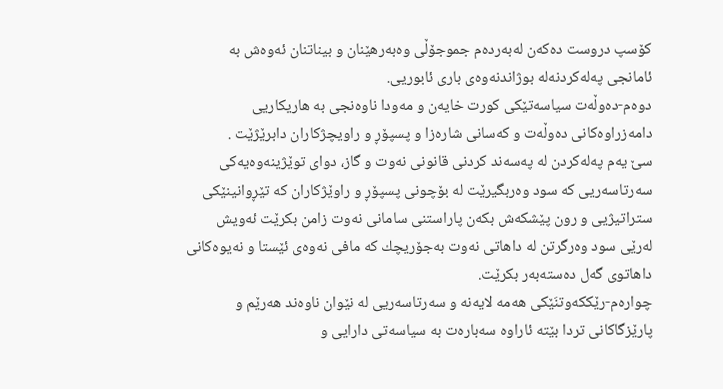كۆسپ دروست ده‌كه‌ن له‌به‌رده‌م جموجۆڵی وه‌به‌رهێنان و بیناتنان ئه‌وه‌ش به‌ ئامانجی په‌له‌كردنه‌له‌ بوژاندنه‌وه‌ی باری ئابوریی.
دوه‌م-ده‌وڵه‌ت سیاسه‌تێكی كورت خایه‌ن و مه‌ودا ناوه‌نجی به‌ هاریكاریی دامه‌زراوه‌كانی ده‌وڵه‌ت و كه‌سانی شاره‌زا و پسپۆڕ و راویچژكاران دابرێژێت .
سێ یه‌م په‌له‌كردن له‌ په‌سه‌ند كردنی قانونی نه‌وت و گاز، دوای توێژینه‌وه‌یه‌كی سه‌رتاسه‌ریی كه‌ سود وه‌ربگیرێت له‌ بۆچونی پسپۆڕ و راوێژكاران كه‌ تێڕوانینێكی ستراتیژیی و رون پێشكه‌ش بكه‌ن پاراستنی سامانی نه‌وت زامن بكرێت ئه‌ویش له‌رێی سود وه‌رگرتن له‌ داهاتی نه‌وت به‌جۆریچك كه‌ مافی نه‌وه‌ی ئێستا و نه‌یوه‌كانی داهاتوی گه‌ل ده‌سته‌به‌ر بكرێت.
چواره‌م-رێككه‌وتنَێكی هه‌مه‌ لایه‌نه‌ و سه‌رتاسه‌ریی له‌ نێوان ناوه‌ند هه‌رێم و پارێزگاكانی تردا بێته‌ ئاراوه‌ سه‌باره‌ت به‌ سیاسه‌تی دارایی و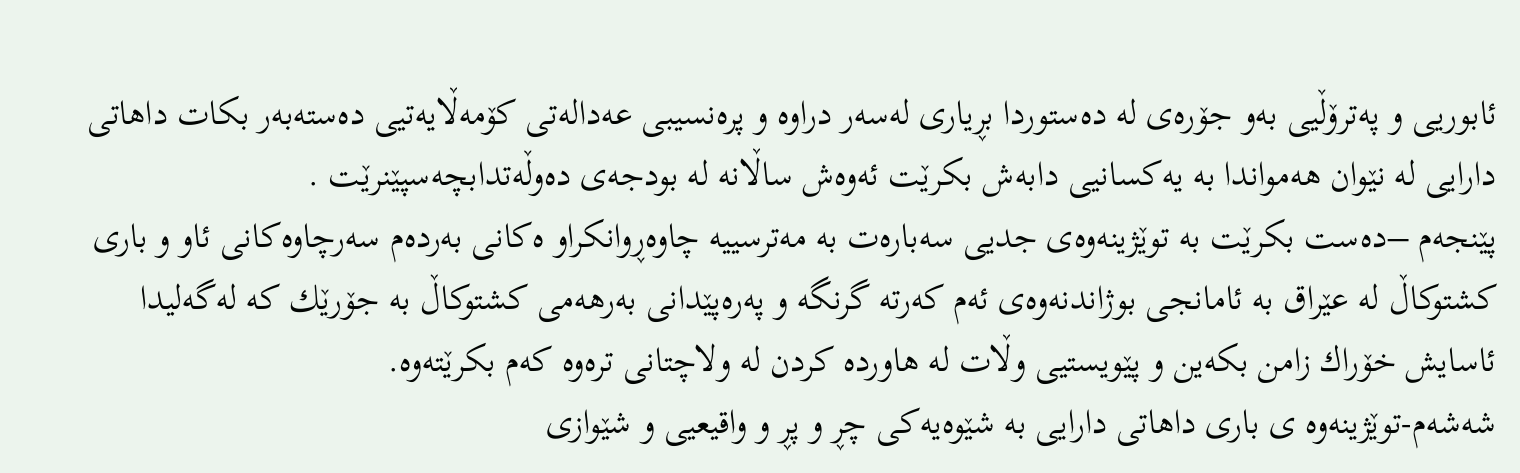ئابوریی و په‌ترۆڵیی به‌و جۆره‌ی له‌ ده‌ستوردا بڕیاری له‌سه‌ر دراوه‌ و پره‌نسیبی عه‌داله‌تی كۆمه‌ڵایه‌تیی ده‌سته‌به‌ر بكات داهاتی دارایی له‌ نێوان هه‌مواندا به‌ یه‌كسانیی دابه‌ش بكرێت ئه‌وه‌ش ساڵانه‌ له‌ بودجه‌ی ده‌وڵه‌تدابچه‌سپێنرێت .
پێنجه‌م –ده‌ست بكرێت به‌ توێژینه‌وه‌ی جدیی سه‌باره‌ت به‌ مه‌ترسییه‌ چاوه‌ڕوانكراو ه‌كانی به‌رده‌م سه‌رچاوه‌كانی ئاو و باری كشتوكاڵ له‌ عێراق به‌ ئامانجی بوژاندنه‌وه‌ی ئه‌م كه‌رته‌ گرنگه‌ و په‌ره‌پێدانی به‌رهه‌می كشتوكاڵ به‌ جۆرێك كه‌ له‌گه‌لیدا ئاسایش خۆراك زامن بكه‌ین و پێویستیی وڵات له‌ هاورده‌ كردن له‌ ولاچتانی تره‌وه‌ كه‌م بكرێته‌وه‌.
شه‌شه‌م-توێژینه‌وه‌ ی باری داهاتی دارایی به‌ شێوه‌یه‌كی چڕ و پڕ و واقیعیی و شێوازی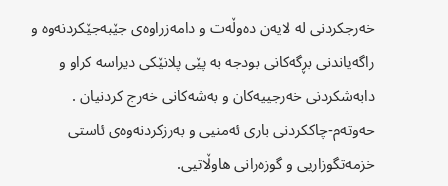خه‌رجكردنی له‌ لایه‌ن ده‌وڵه‌ت و دامه‌زراوه‌ی جێبه‌جێكردنه‌وه‌ و راگه‌یاندنی بڕگه‌كانی بودجه‌ به‌ پێی پلانێكی دیراسه‌ كراو و دابه‌شكردنی خه‌رجییه‌كان و به‌شه‌كانی خه‌رج كردنیان .
حه‌وته‌م-چاككردنی باری ئه‌منیی و به‌رزكردنه‌وه‌ی ئاستی خزمه‌تگوزاریی و گوزه‌رانی هاوڵاتیی.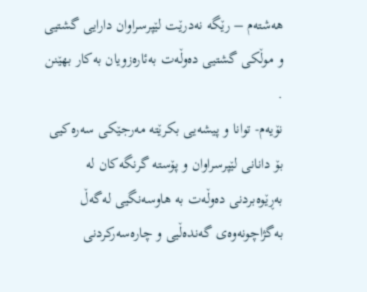هه‌شته‌م – رێگه‌ نه‌درێت لێپرسراوان دارایی گشتیی و موڵكی گشتیی ده‌وڵه‌ت به‌ئاره‌زویان به‌كار بهێنن .
نۆیه‌م- توانا و پیشه‌یی بكرێته‌ مه‌رجێكی سه‌ره‌كیی بۆ دانانی لێپرسراوان و پۆسته‌ گرنگه‌كان له‌ به‌ڕێوه‌بردنی ده‌وڵه‌ت به‌ هاوسه‌نگیی له‌گه‌ڵ به‌گژاچونه‌وه‌ی گه‌نده‌ڵیی و چاره‌سه‌ركردنی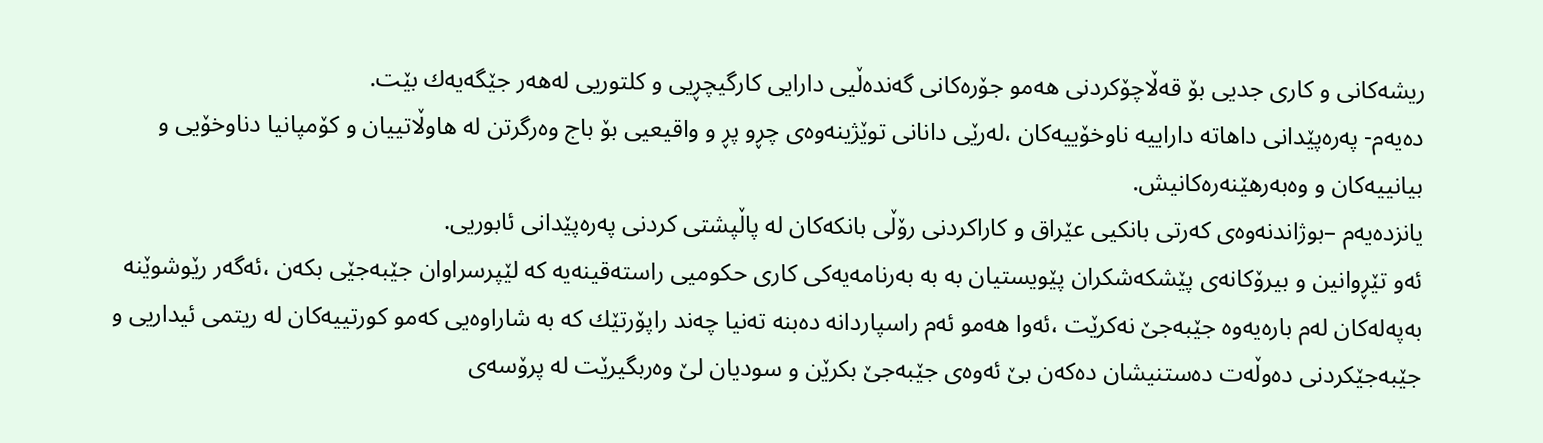ریشه‌كانی و كاری جدیی بۆ قه‌ڵاچۆكردنی هه‌مو جۆره‌كانی گه‌نده‌ڵیی دارایی كارگیچڕیی و كلتوریی له‌هه‌ر جێگه‌یه‌ك بێت.
ده‌یه‌م- په‌ره‌پێدانی داهاته‌ داراییه‌ ناوخۆییه‌كان ،له‌رێی دانانی توێژینه‌وه‌ی چڕو پڕ و واقیعیی بۆ باج وه‌رگرتن له‌ هاوڵاتییان و كۆمپانیا دناوخۆیی و بیانییه‌كان و وه‌به‌رهێنه‌ره‌كانیش.
یانزده‌یه‌م –بوژاندنه‌وه‌ی كه‌رتی بانكیی عێراق و كاراكردنی رۆڵی بانكه‌كان له‌ پاڵپشتی كردنی په‌ره‌پێدانی ئابوریی.
ئه‌و تێڕوانین و بیرۆكانه‌ی پێشكه‌شكران پێویستیان به‌ به‌ به‌رنامه‌یه‌كی كاری حكومیی راسته‌قینه‌یه‌ كه‌ لێپرسراوان جێبه‌جێی بكه‌ن ،ئه‌گه‌ر رێوشوێنه‌ به‌په‌له‌كان له‌م باره‌یه‌وه‌ جێبه‌جێ نه‌كرێت ،ئه‌وا هه‌مو ئه‌م راسپاردانه‌ ده‌بنه‌ ته‌نیا چه‌ند راپۆرتێك كه‌ به‌ شاراوه‌یی كه‌مو كورتییه‌كان له‌ ریتمی ئیداریی و جێبه‌جێكردنی ده‌وڵه‌ت ده‌ستنیشان ده‌كه‌ن بێ ئه‌وه‌ی جێبه‌جێ بكرێن و سودیان لێ وه‌ربگیرێت له‌ پرۆسه‌ی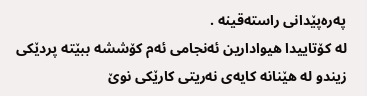په‌ره‌پێدانی راسته‌قینه‌ .
له‌ كۆتاییدا هیوادارین ئه‌نجامی ئه‌م كۆششه‌ ببێته‌ پردێكی زیندو له‌ هێنانه‌ كایه‌ی نه‌ریتی كارێكی نوێ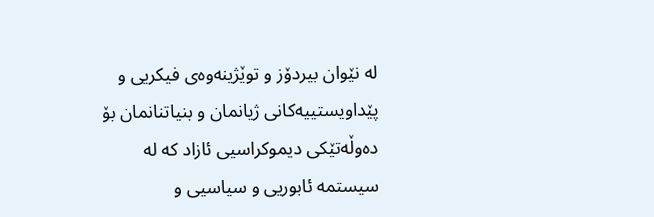له‌ نێوان بیردۆز و توێژینه‌وه‌ی فیكریی و پێداویستییه‌كانی ژیانمان و بنیاتنانمان بۆ ده‌وڵه‌تێكی دیموكراسیی ئازاد كه‌ له‌ سیستمه‌ ئابوریی و سیاسیی و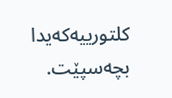كلتورییه‌كه‌یدا بچه‌سپێت.